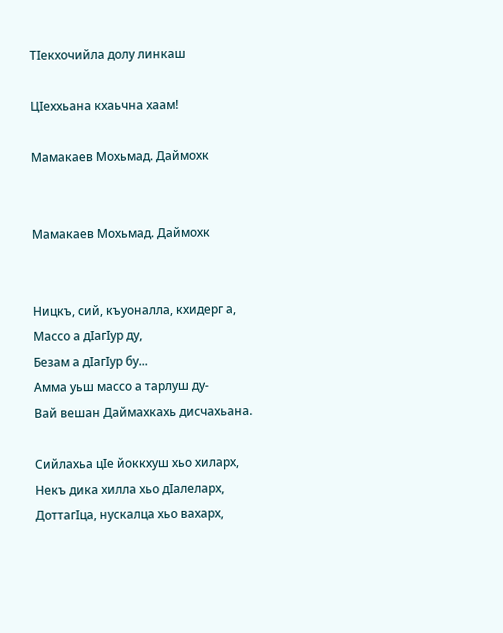ТIекхочийла долу линкаш

ЦIеххьана кхаьчна хаам!

Мамакаев Мохьмад. Даймохк


Мамакаев Мохьмад. Даймохк


Ницкъ, сий, къуоналла, кхидерг а,
Массо а дIагIур ду,
Безам а дIагIур бу...
Амма уьш массо а тарлуш ду-
Вай вешан Даймахкахь дисчахьана.

Сийлахьа цIе йоккхуш хьо хиларх,
Некъ дика хилла хьо дIалеларх,
ДоттагIца, нускалца хьо вахарх,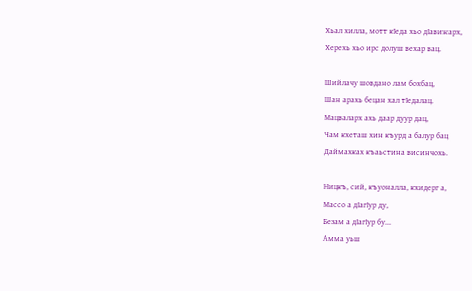Хьал хилла, мотт кIеда хьо дIавижарх,
Херехь хьо ирс долуш вехар вац.

Шийлачу шовдано лам бохбац,
Шан арахь бецан хал тIедалац.
Мацваларх ахь даар дуур дац,
Чам кхеташ хин къурд а балур бац
Даймахках къаьстина висинчохь.

Ницкъ, сий, къуоналла, кхидерг а,
Массо а дIагIур ду,
Безам а дIагIур бу...
Амма уьш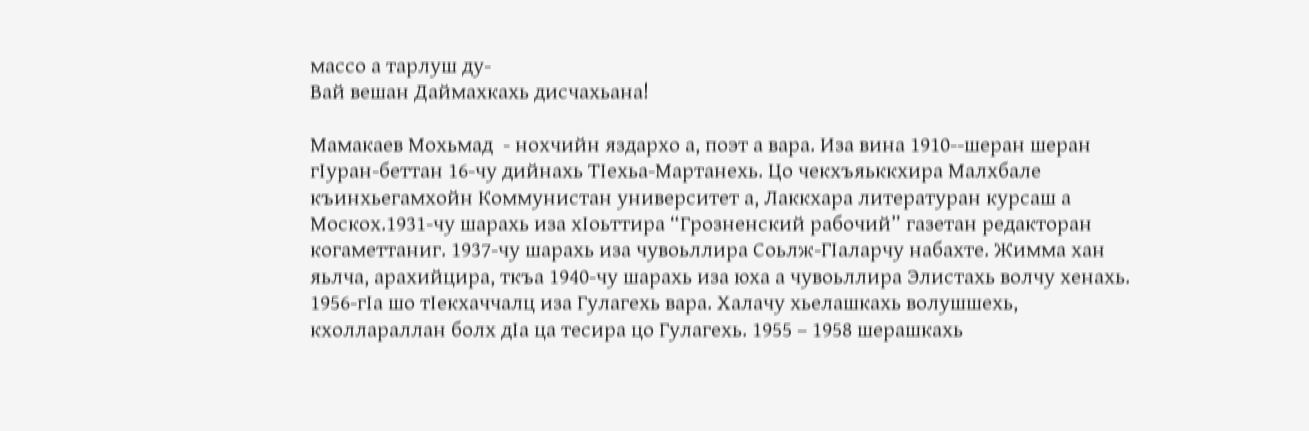массо а тарлуш ду-
Вай вешан Даймахкахь дисчахьана!

Мамакаев Мохьмад  - нохчийн яздархо а, поэт а вара. Иза вина 1910--шеран шеран гIуран-беттан 16-чу дийнахь ТIехьа-Мартанехь. Цо чекхъяьккхира Малхбале къинхьегамхойн Коммунистан университет а, Лаккхара литературан курсаш а Москох.1931-чу шарахь иза хIоьттира “Грозненский рабочий” газетан редакторан когаметтаниг. 1937-чу шарахь иза чувоьллира Соьлж-ГIаларчу набахте. Жимма хан яьлча, арахийцира, ткъа 1940-чу шарахь иза юха а чувоьллира Элистахь волчу хенахь. 1956-гIа шо тIекхаччалц иза Гулагехь вара. Халачу хьелашкахь волушшехь, кхоллараллан болх дIа ца тесира цо Гулагехь. 1955 – 1958 шерашкахь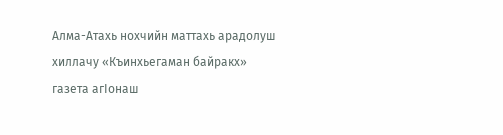Алма-Атахь нохчийн маттахь арадолуш хиллачу «Къинхьегаман байракх» газета агIонаш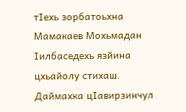тIехь зорбатоьхна Мамакаев Мохьмадан Iилбаседехь язйина цхьайолу стихаш. Даймахка цIавирзинчул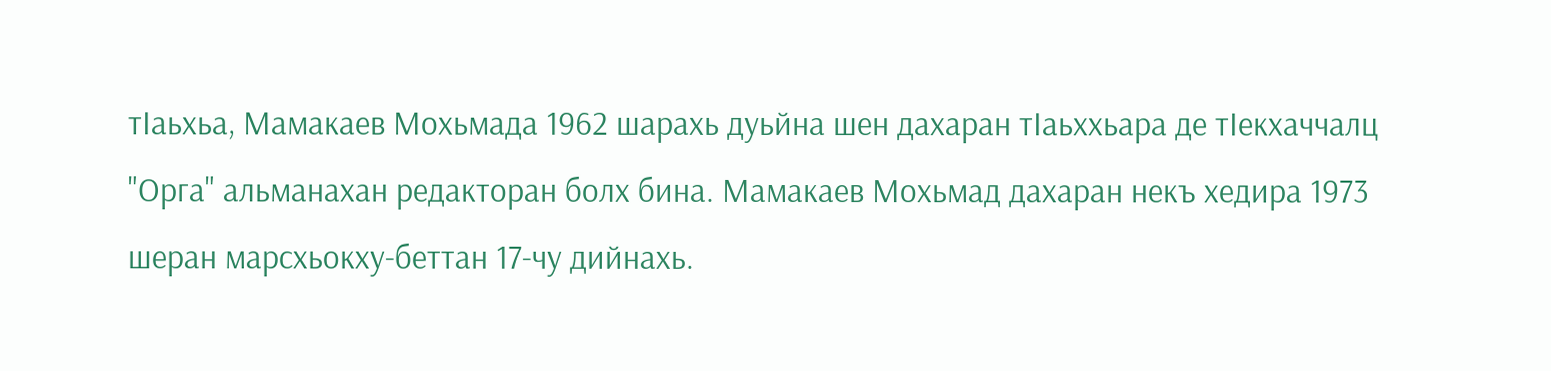тIаьхьа, Мамакаев Мохьмада 1962 шарахь дуьйна шен дахаран тIаьххьара де тIекхаччалц "Орга" альманахан редакторан болх бина. Мамакаев Мохьмад дахаран некъ хедира 1973 шеран марсхьокху-беттан 17-чу дийнахь.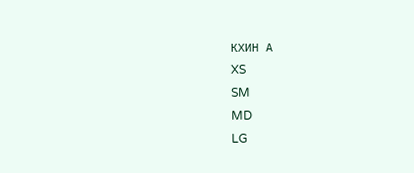КХИН А
XS
SM
MD
LG